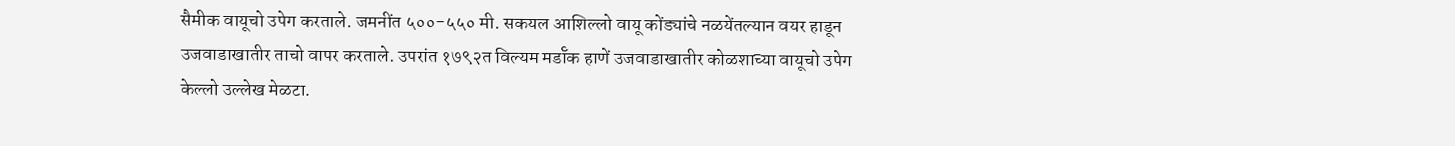सैमीक वायूचो उपेग करताले. जमनींत ५००-५५० मी. सकयल आशिल्लो वायू कोंड्यांचे नळयेंतल्यान वयर हाडून उजवाडाखातीर ताचो वापर करताले. उपरांत १७९२त विल्यम मर्डॉक हाणें उजवाडाखातीर कोळशाच्या वायूचो उपेग केल्लो उल्लेख मेळटा.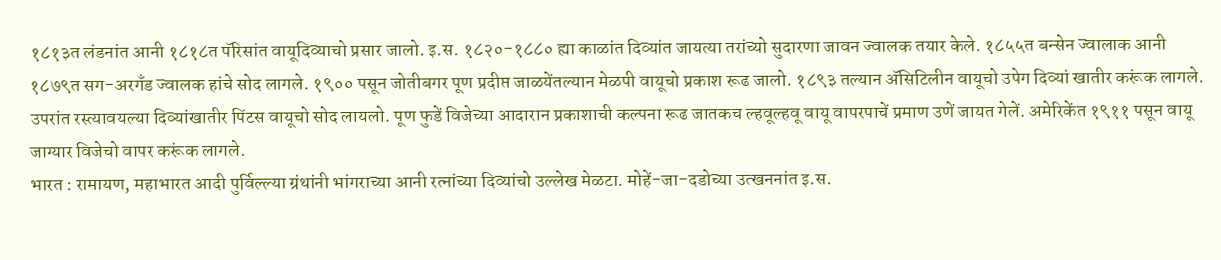१८१३त लंडनांत आनी १८१८त पॅरिसांत वायूदिव्याचो प्रसार जालो. इ.स. १८२०-१८८० ह्या काळांत दिव्यांत जायत्या तरांच्यो सुदारणा जावन ज्वालक तयार केले. १८५५त बन्सेन ज्वालाक आनी १८७९त सग-अरगँड ज्वालक हांचे सोद लागले. १९०० पसून जोतीबगर पूण प्रदीप्त जाळयेंतल्यान मेळपी वायूचो प्रकाश रूढ जालो. १८९३ तल्यान ॲसिटिलीन वायूचो उपेग दिव्यां खातीर करूंक लागले. उपरांत रस्त्यावयल्या दिव्यांखातीर पिंटस वायूचो सोद लायलो. पूण फुडें विजेच्या आदारान प्रकाशाची कल्पना रूढ जातकच ल्हवूल्हवू वायू वापरपाचें प्रमाण उणें जायत गेलें. अमेरिकेंत १९११ पसून वायू जाग्यार विजेचो वापर करूंक लागले.
भारत : रामायण, महाभारत आदी पुर्विल्ल्या ग्रंथांनी भांगराच्या आनी रत्नांच्या दिव्यांचो उल्लेख मेळटा. मोहें-जा-दडोच्या उत्खननांत इ.स.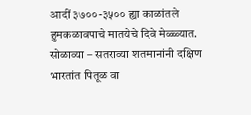आदीं ३७००-३५०० ह्या काळांतले हुमकळावपाचे मातयेचे दिवे मेळ्ळ्यात.
सोळाव्या – सतराव्या शतमानांनी दक्षिण भारतांत पितूळ वा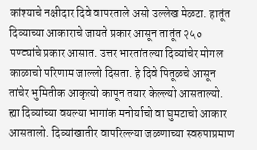कांश्याचे नक्षीदार दिवे वापरताले असो उल्लेख मेळटा. हातूंत दिव्याच्या आकाराचे जायते प्रकार आसून तातूंत २५० पण्ट्यांचे प्रकार आसात. उत्तर भारतांतल्या दिव्यांचेर मोगल काळाचो परिणाम जाल्लो दिसता. हे दिवे पितूळचे आसून तांचेर भुमितीक आकृत्यो कापून तयार केल्ल्यो आसताल्यो. ह्या दिव्यांच्या वयल्या भागांक मनोर्याचो वा घुमटाचो आकार आसतालो. दिव्यांखातीर वापरिल्ल्या जळणाच्या स्वरुपाप्रमाण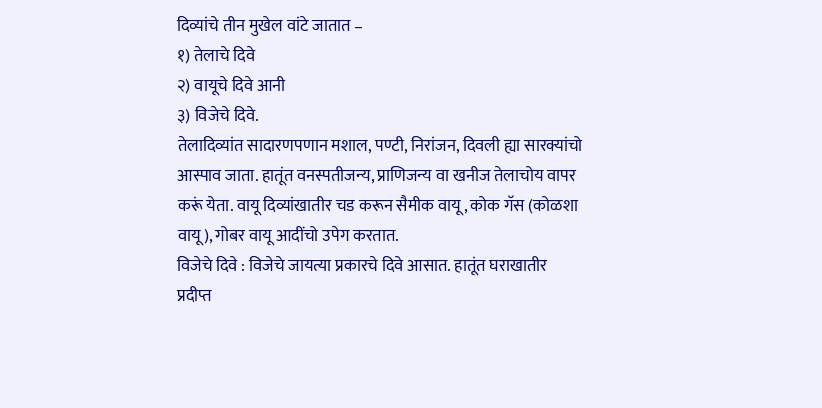दिव्यांचे तीन मुखेल वांटे जातात –
१) तेलाचे दिवे
२) वायूचे दिवे आनी
३) विजेचे दिवे.
तेलादिव्यांत सादारणपणान मशाल, पण्टी, निरांजन, दिवली ह्या सारक्यांचो आस्पाव जाता. हातूंत वनस्पतीजन्य, प्राणिजन्य वा खनीज तेलाचोय वापर करूं येता. वायू दिव्यांखातीर चड करून सैमीक वायू, कोक गॅस (कोळशा वायू), गोबर वायू आदींचो उपेग करतात.
विजेचे दिवे : विजेचे जायत्या प्रकारचे दिवे आसात. हातूंत घराखातीर प्रदीप्त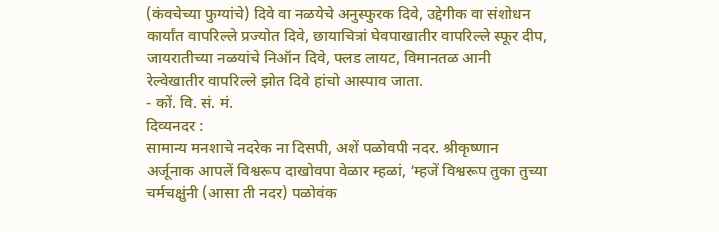(कंवचेच्या फुग्यांचे) दिवे वा नळयेचे अनुस्फुरक दिवे, उद्देगीक वा संशोधन कार्यांत वापरिल्ले प्रज्योत दिवे, छायाचित्रां घेवपाखातीर वापरिल्ले स्फूर दीप, जायरातीच्या नळयांचे निऑन दिवे, फ्लड लायट, विमानतळ आनी रेल्वेखातीर वापरिल्ले झोत दिवे हांचो आस्पाव जाता.
- कों. वि. सं. मं.
दिव्यनदर :
सामान्य मनशाचे नदरेक ना दिसपी, अशें पळोवपी नदर. श्रीकृष्णान अर्जूनाक आपलें विश्वरूप दाखोवपा वेळार म्हळां, ‘म्हजें विश्वरूप तुका तुच्या चर्मचक्षुंनी (आसा ती नदर) पळोवंक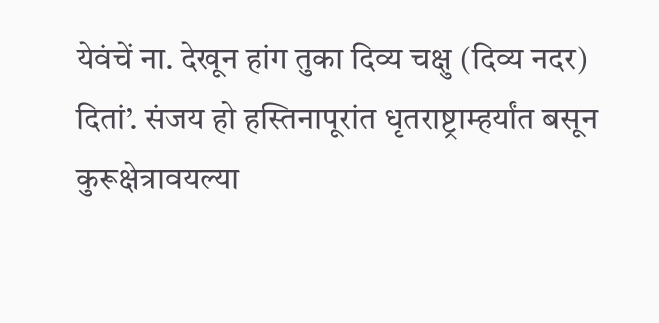येवंचें ना. देखून हांग तुका दिव्य चक्षु (दिव्य नदर) दितां’. संजय हो हस्तिनापूरांत धृतराष्ट्राम्हर्यांत बसून कुरूक्षेत्रावयल्या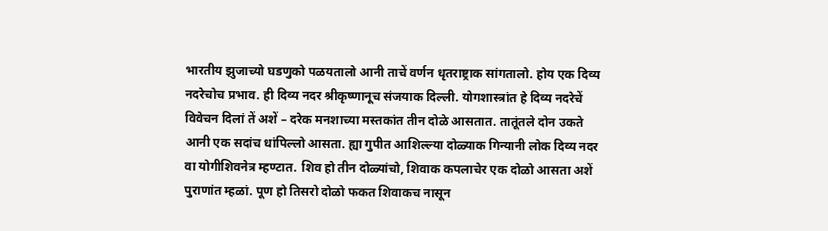भारतीय झुजाच्यो घडणुको पळयतालो आनी ताचें वर्णन धृतराष्ट्राक सांगतालो. होय एक दिव्य नदरेचोच प्रभाव. ही दिव्य नदर श्रीकृष्णानूच संजयाक दिल्ली. योगशास्त्रांत हे दिव्य नदरेचें विवेचन दिलां तें अशें – दरेक मनशाच्या मस्तकांत तीन दोळे आसतात. तातूंतले दोन उकते आनी एक सदांच धांपिल्लो आसता. ह्या गुपीत आशिल्ल्या दोळ्याक गिन्यानी लोक दिव्य नदर वा योगीशिवनेत्र म्हण्टात. शिव हो तीन दोळ्यांचो, शिवाक कपलाचेर एक दोळो आसता अशें पुराणांत म्हळां. पूण हो तिसरो दोळो फकत शिवाकच नासून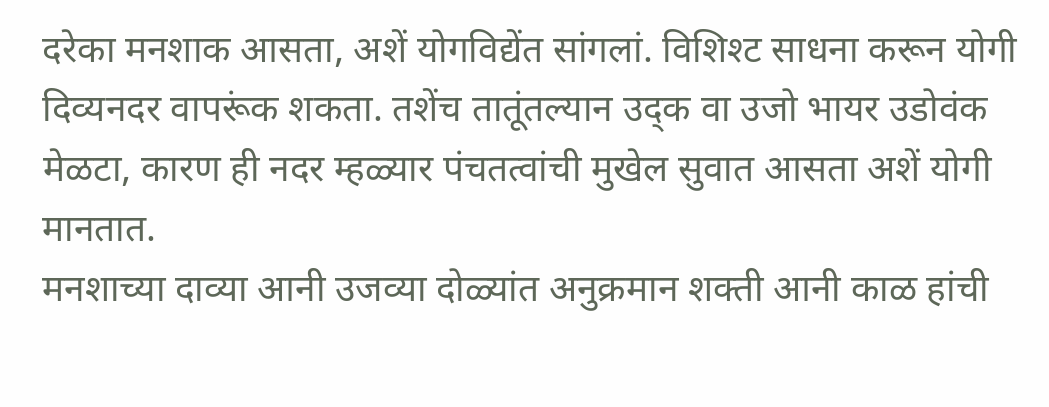दरेका मनशाक आसता, अशें योगविद्येंत सांगलां. विशिश्ट साधना करून योगी दिव्यनदर वापरूंक शकता. तशेंच तातूंतल्यान उद्क वा उजो भायर उडोवंक मेळटा, कारण ही नदर म्हळ्यार पंचतत्वांची मुखेल सुवात आसता अशें योगी मानतात.
मनशाच्या दाव्या आनी उजव्या दोळ्यांत अनुक्रमान शक्ती आनी काळ हांची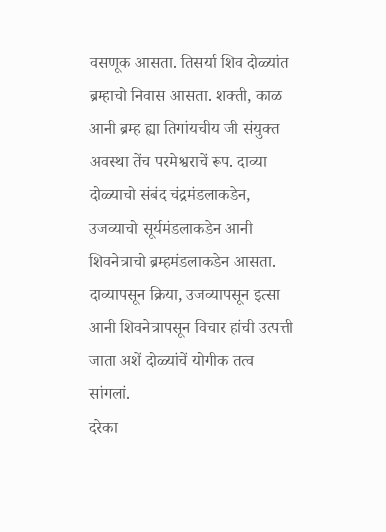वसणूक आसता. तिसर्या शिव दोळ्यांत ब्रम्हाचो निवास आसता. शक्ती, काळ आनी ब्रम्ह ह्या तिगांयचीय जी संयुक्त अवस्था तेंच परमेश्वराचें रूप. दाव्या दोळ्याचो संबंद चंद्रमंडलाकडेन, उजव्याचो सूर्यमंडलाकडेन आनी शिवनेत्राचो ब्रम्हमंडलाकडेन आसता. दाव्यापसून क्रिया, उजव्यापसून इत्सा आनी शिवनेत्रापसून विचार हांची उत्पत्ती जाता अशें दोळ्यांचें योगीक तत्व सांगलां.
दरेका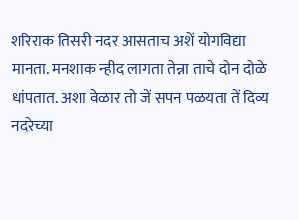शरिराक तिसरी नदर आसताच अशें योगविद्या मानता. मनशाक न्हीद लागता तेन्ना ताचे दोन दोळे धांपतात. अशा वेळार तो जें सपन पळयता तें दिव्य नदरेच्या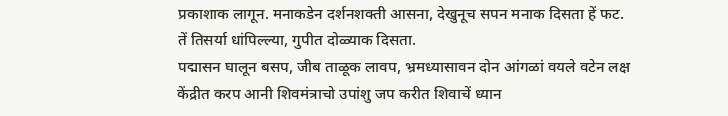प्रकाशाक लागून. मनाकडेन दर्शनशक्ती आसना, देखुनूच सपन मनाक दिसता हें फट. तें तिसर्या धांपिल्ल्या, गुपीत दोळ्याक दिसता.
पद्मासन घालून बसप, जीब ताळूक लावप, भ्रमध्यासावन दोन आंगळां वयले वटेन लक्ष केंद्रीत करप आनी शिवमंत्राचो उपांशु जप करीत शिवाचें ध्यान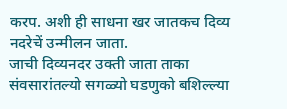करप. अशी ही साधना खर जातकच दिव्य नदरेचें उन्मीलन जाता.
जाची दिव्यनदर उक्ती जाता ताका संवसारांतल्यो सगळ्यो घडणुको बशिल्ल्या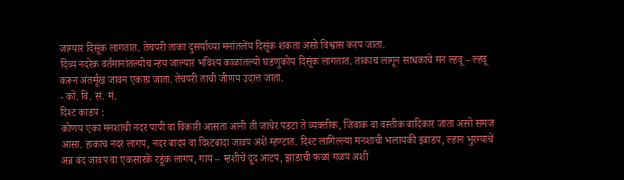जाग्यार दिसूंक लागतात. तेचपरी ताका दुसर्याच्या मनांतलेंय दिसूंक शकता असो विश्वास करप जाता.
दिव्य नदरेक वर्तमानांतल्योच न्हय जाल्यार भविश्य काळांतल्यो घडणुकोय दिसूंक लागतात. ताकाच लागून साधकाचे मन ल्हवू – ल्हवू करून अंतर्मूख जावन एकाग्र जाता. तेचपरी ताची जीणय उदात्त जाता.
- कों. वि. सं. मं.
दिश्ट काडप :
कोणय एका मनशाची नदर पापी वा विकारी आसता आनी ती जाचेर पडटा ते व्यक्तीक, जिवाक वा वस्तीक बादिकार जाता असो समज आसा. हाकाच नदर लागप, नदर बादप वा दिश्टबादा जावप अशें म्हण्टात. दिश्ट लागिल्ल्या मनशाची भलायकी इबाडप, ल्हान भुरग्याचें अन्न बंद जावप वा एकसारकें रडूंक लागप, गाय – म्हशीचें दूद आटप, झाडाची फळां गळप अशीं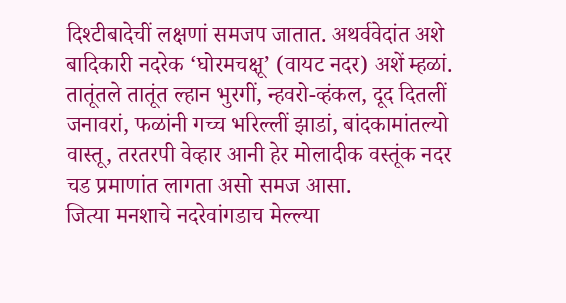दिश्टीबादेचीं लक्षणां समजप जातात. अथर्ववेदांत अशे बादिकारी नदरेक ‘घोरमचक्षू’ (वायट नदर) अशें म्हळां. तातूंतले तातूंत ल्हान भुरगीं, न्हवरो-व्हंकल, दूद दितलीं जनावरां, फळांनी गच्च भरिल्लीं झाडां, बांदकामांतल्यो वास्तू, तरतरपी वेव्हार आनी हेर मोलादीक वस्तूंक नदर चड प्रमाणांत लागता असो समज आसा.
जित्या मनशाचे नदरेवांगडाच मेल्ल्या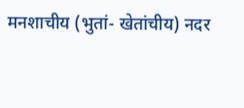मनशाचीय (भुतां- खेतांचीय) नदर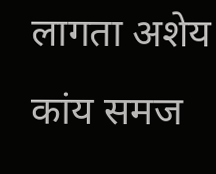लागता अशेय कांय समज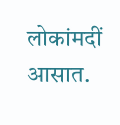लोकांमदीं आसात.